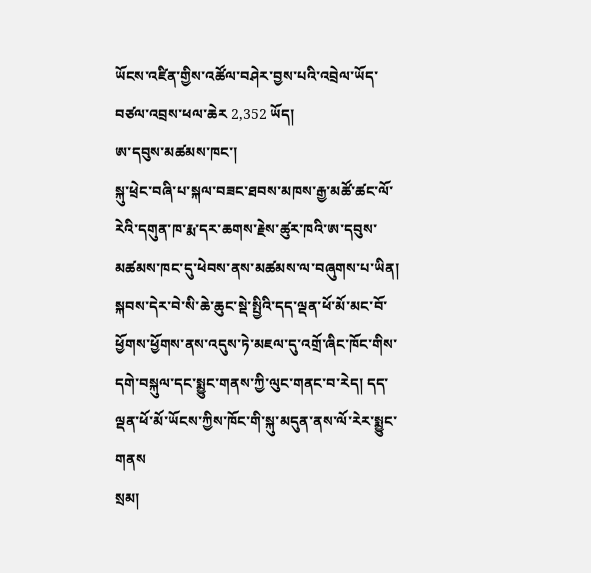ཡོངས་འཛིན་གྱིས་འཚོལ་བཤེར་བྱས་པའི་འབྲེལ་ཡོད་བཙལ་འབྲས་ཕལ་ཆེར 2,352 ཡོད།
ཨ་དབུས་མཚམས་ཁང་།
སྐུ་ཕྲེང་བཞི་པ་སྐལ་བཟང་ཐབས་མཁས་རྒྱ་མཚོ་ཚང་ལོ་རེའི་དགུན་ཁ་རྨ་དར་ཆགས་རྗེས་ཚུར་ཁའི་ཨ་དབུས་མཚམས་ཁང་དུ་ཕེབས་ནས་མཚམས་ལ་བཞུགས་པ་ཡིན། སྐབས་དེར་བེ་སི་ཆེ་ཆུང་སྡེ་སྤྱིའི་དད་ལྡན་ཕོ་མོ་མང་བོ་ཕྱོགས་ཕྱོགས་ནས་འདུས་ཏེ་མཇལ་དུ་འགྲོ་ཞིང་ཁོང་གིས་དགེ་བསྐུལ་དང་སྨྱུང་གནས་ཀྱི་ལུང་གནང་བ་རེད། དད་ལྡན་ཕོ་མོ་ཡོངས་ཀྱིས་ཁོང་གི་སྐུ་མདུན་ནས་ལོ་རེར་སྨྱུང་གནས
སྲམ།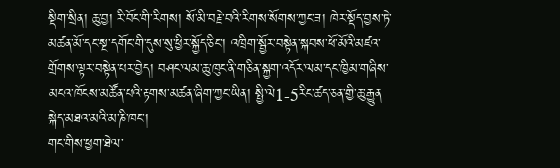སྡིག་སྲིན། ཆུ་བྱ། རི་བོང་གི་རིགས། སོ་མི་བརྗེ་བའི་རིགས་སོགས་ཀྱང་ཟ། ཁེར་སྡོད་བྱས་ཏེ་མཚན་མོ་དང་སྔ་དགོང་གི་དུས་སུ་ཕྱིར་སྐྱོད་ཅིང་། འཁྲིག་སྦྱོར་བསྟེན་སྐབས་ཕོ་མོའི་མཛའ་གྲོགས་ལྟར་བསྟེན་པར་བྱེད། བཤང་ལམ་ཆུ་ཁུང་ནི་གཅིན་སྐྱག་འདོར་ལམ་དང་ཁྱིམ་གཞིས་མངའ་ཁོངས་མཚོན་པའི་རྟགས་མཚན་ཞིག་ཀྱང་ཡིན། སྤྱི་ལེ1-5རིང་ཚད་ཅན་གྱི་ཆུ་རྒྱུན
སྐེད་མཐའ་མའི་མ་ཎི་ཁང་།
གང་གིས་ཕྱག་ཐེལ་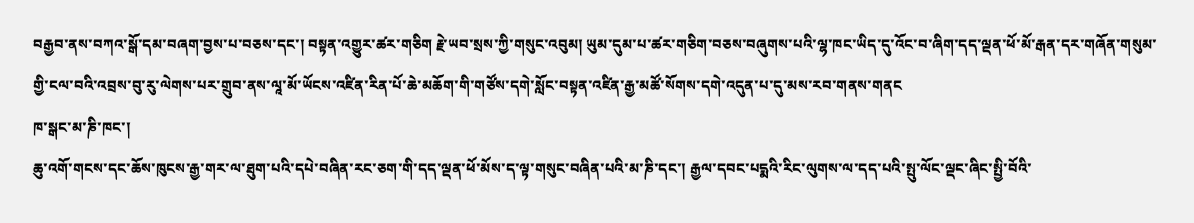བརྒྱབ་ནས་བཀའ་སྒོ་དམ་བཞག་བྱས་པ་བཅས་དང་། བསྟན་འགྱུར་ཚར་གཅིག རྗེ་ཡབ་སྲས་ཀྱི་གསུང་འབུམ། ཡུམ་དུམ་པ་ཚར་གཅིག་བཅས་བཞུགས་པའི་ལྷ་ཁང་ཡིད་དུ་འོང་བ་ཞིག་དད་ལྡན་ཕོ་མོ་རྒན་དར་གཞོན་གསུམ་གྱི་ངལ་བའི་འབྲས་བུ་རུ་ལེགས་པར་གྲུབ་ནས་ལཱ་མོ་ཡོངས་འཛིན་རིན་པོ་ཆེ་མཆོག་གི་གཙོས་དགེ་སློང་བསྟན་འཛིན་རྒྱ་མཚོ་སོགས་དགེ་འདུན་པ་དུ་མས་རབ་གནས་གནང
ཁ་སྒང་མ་ཎི་ཁང་།
ཆུ་འགོ་གངས་དང་ཆོས་ཁུངས་རྒྱ་གར་ལ་ཐུག་པའི་དཔེ་བཞིན་རང་ཅག་གི་དད་ལྡན་ཕོ་མོས་ད་ལྟ་གསུང་བཞིན་པའི་མ་ཎི་དང་། རྒྱལ་དབང་པདྨའི་རིང་ལུགས་ལ་དད་པའི་སྤུ་ལོང་ལྡང་ཞིང་སྤྱི་བོའི་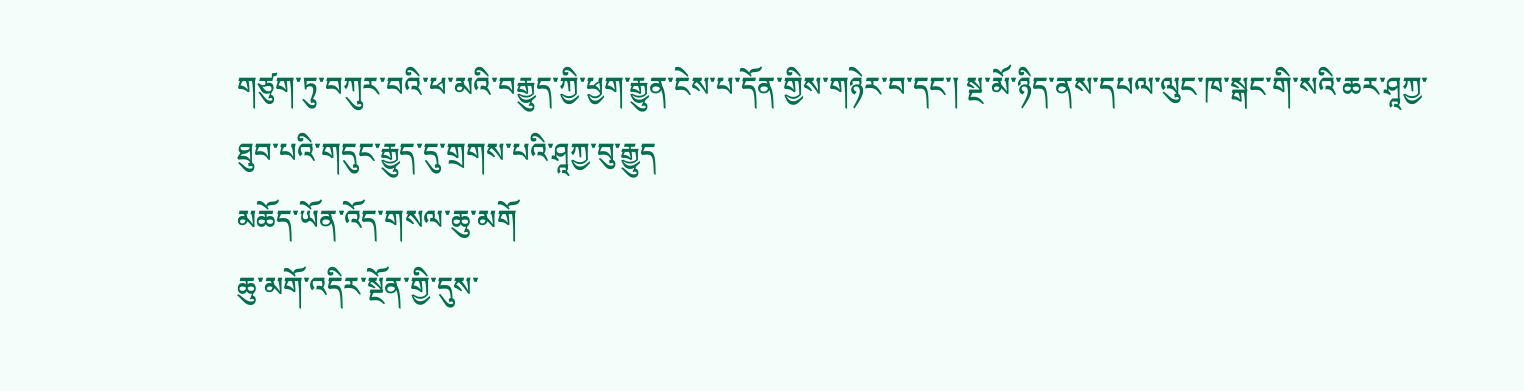གཙུག་ཏུ་བཀུར་བའི་ཕ་མའི་བརྒྱུད་ཀྱི་ཕྱག་རྒྱུན་ངེས་པ་དོན་གྱིས་གཉེར་བ་དང་། སྔ་མོ་ཉིད་ནས་དཔལ་ལུང་ཁ་སྒང་གི་སའི་ཆར་ཤཱཀྱ་ཐུབ་པའི་གདུང་རྒྱུད་དུ་གྲགས་པའི་ཤཱཀྱ་བུ་རྒྱུད
མཆོད་ཡོན་འོད་གསལ་ཆུ་མགོ
ཆུ་མགོ་འདིར་སྔོན་གྱི་དུས་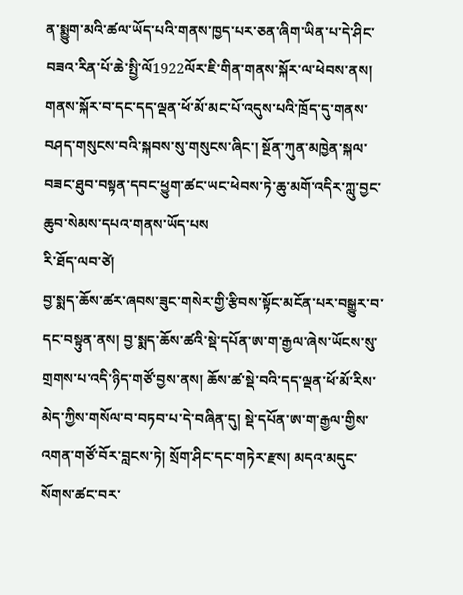ན་སྨྱུག་མའི་ཚལ་ཡོད་པའི་གནས་ཁྱད་པར་ཅན་ཞིག་ཡིན་པ་དེ་ཤིང་བཟའ་རིན་པོ་ཆེ་སྤྱི་ལོ1922ལོར་ཇི་གིན་གནས་སྐོར་ལ་ཕེབས་ནས། གནས་སྐོར་བ་དང་དད་ལྡན་ཕོ་མོ་མང་པོ་འདུས་པའི་ཁྲོད་དུ་གནས་བཤད་གསུངས་བའི་སྐབས་སུ་གསུངས་ཞིང་། སྔོན་ཀུན་མཁྱེན་སྐལ་བཟང་ཐུབ་བསྟན་དབང་ཕྱུག་ཚང་ཡང་ཕེབས་ཏེ་ཆུ་མགོ་འདིར་ཀླུ་བྱང་ཆུབ་སེམས་དཔའ་གནས་ཡོད་པས
རི་ཐོད་ལབ་ཙེ།
བྱ་སྨད་ཆོས་ཚར་ཞབས་ཟུང་གསེར་གྱི་རྩིབས་སྟོང་མངོན་པར་བསྒྱུར་བ་དང་བསྟུན་ནས། བྱ་སྨད་ཆོས་ཚའི་སྡེ་དཔོན་ཨ་ག་རྒྱལ་ཞེས་ཡོངས་སུ་གྲགས་པ་འདི་ཉིད་གཙོ་བྱས་ནས། ཆོས་ཚ་སྡེ་བའི་དད་ལྡན་ཕོ་མོ་རིས་མེད་ཀྱིས་གསོལ་བ་བཏབ་པ་དེ་བཞིན་དུ། སྡེ་དཔོན་ཨ་ག་རྒྱལ་གྱིས་འགན་གཙོ་བོར་བླངས་ཏེ། སྲོག་ཤིང་དང་གཏེར་རྫས། མདའ་མདུང་སོགས་ཚང་བར་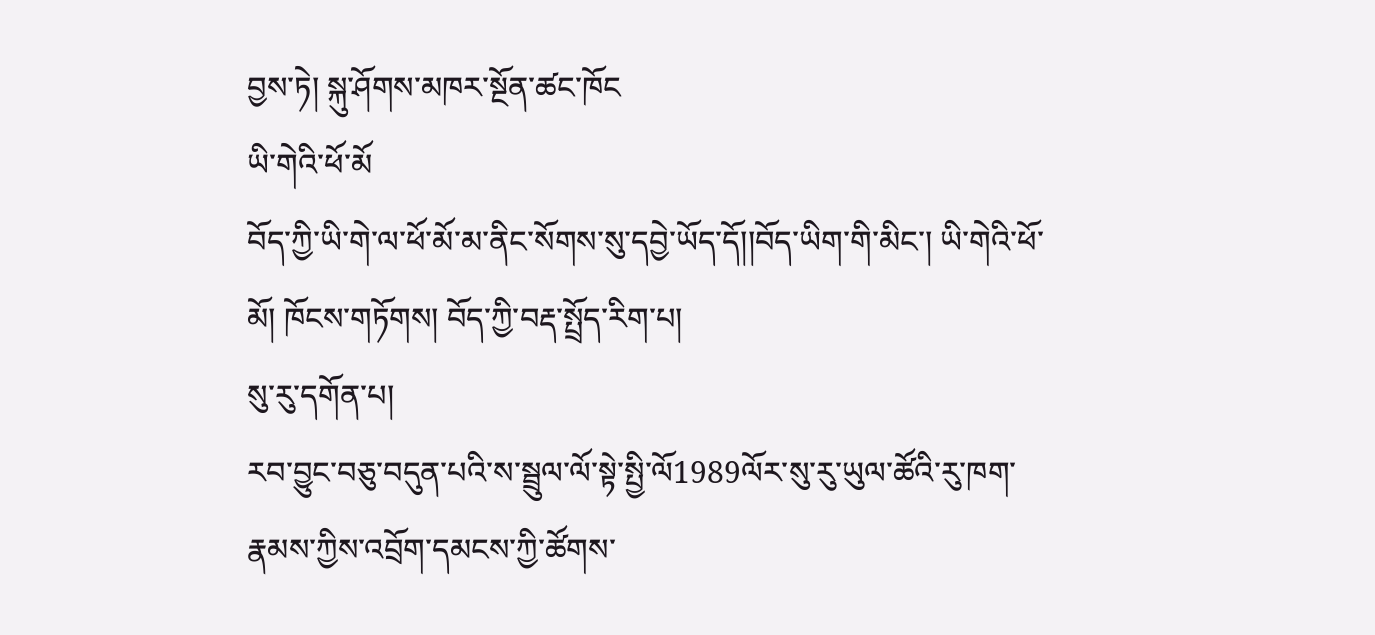བྱས་ཏེ། སྐུ་ཤོགས་མཁར་སྔོན་ཚང་ཁོང
ཡི་གེའི་ཕོ་མོ
བོད་ཀྱི་ཡི་གེ་ལ་ཕོ་མོ་མ་ནིང་སོགས་སུ་དབྱེ་ཡོད་དོ།།བོད་ཡིག་གི་མིང་། ཡི་གེའི་ཕོ་མོ། ཁོངས་གཏོགས། བོད་ཀྱི་བརྡ་སྤྲོད་རིག་པ།
སུ་རུ་དགོན་པ།
རབ་བྱུང་བཅུ་བདུན་པའི་ས་སྦྲུལ་ལོ་སྟེ་སྤྱི་ལོ1989ལོར་སུ་རུ་ཡུལ་ཚོའི་རུ་ཁག་རྣམས་ཀྱིས་འབྲོག་དམངས་ཀྱི་ཚོགས་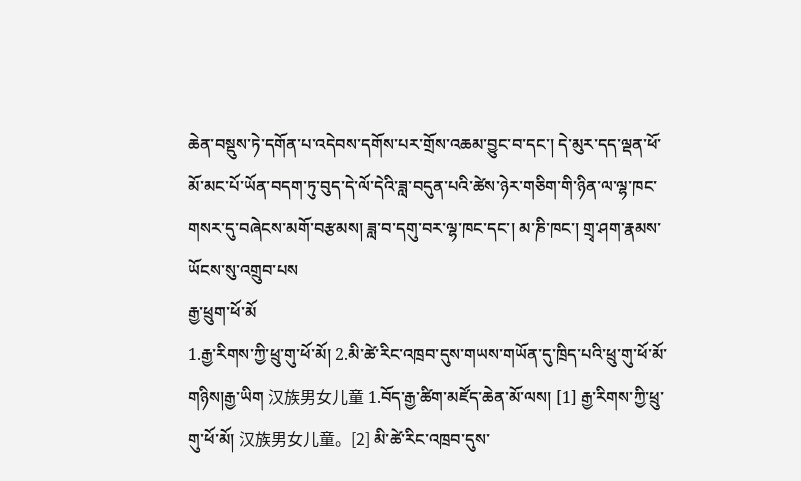ཆེན་བསྡུས་ཏེ་དགོན་པ་འདེབས་དགོས་པར་གྲོས་འཆམ་བྱུང་བ་དང་། དེ་མུར་དད་ལྡན་ཕོ་མོ་མང་པོ་ཡོན་བདག་ཏུ་བུད་དེ་ལོ་དེའི་ཟླ་བདུན་པའི་ཚེས་ཉེར་གཅིག་གི་ཉིན་ལ་ལྷ་ཁང་གསར་དུ་བཞེངས་མགོ་བརྩམས། ཟླ་བ་དགུ་བར་ལྷ་ཁང་དང་། མ་ཎི་ཁང་། གྲྭ་ཤག་རྣམས་ཡོངས་སུ་འགྲུབ་པས
རྒྱ་ཕྲུག་ཕོ་མོ
1.རྒྱ་རིགས་ཀྱི་ཕྲུ་གུ་ཕོ་མོ། 2.མི་ཚེ་རིང་འཁྲབ་དུས་གཡས་གཡོན་དུ་ཁྲིད་པའི་ཕྲུ་གུ་ཕོ་མོ་གཉིས།རྒྱ་ཡིག 汉族男女儿童 1.བོད་རྒྱ་ཚིག་མཛོད་ཆེན་མོ་ལས། [1] རྒྱ་རིགས་ཀྱི་ཕྲུ་གུ་ཕོ་མོ། 汉族男女儿童。[2] མི་ཚེ་རིང་འཁྲབ་དུས་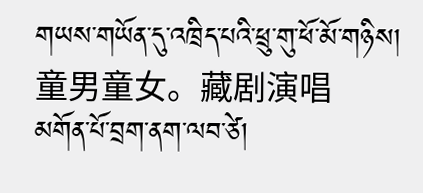གཡས་གཡོན་དུ་འཁྲིད་པའི་ཕྲུ་གུ་ཕོ་མོ་གཉིས། 童男童女。藏剧演唱
མགོན་པོ་བྲག་ནག་ལབ་ཙེ།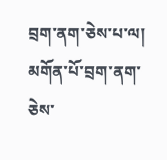བྲག་ནག་ཅེས་པ་ལ། མགོན་པོ་བྲག་ནག་ཅེས་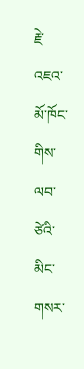རྗེ་འཇའ་མོ་ཁོང་གིས་ལབ་ཙེའི་མིང་གསར་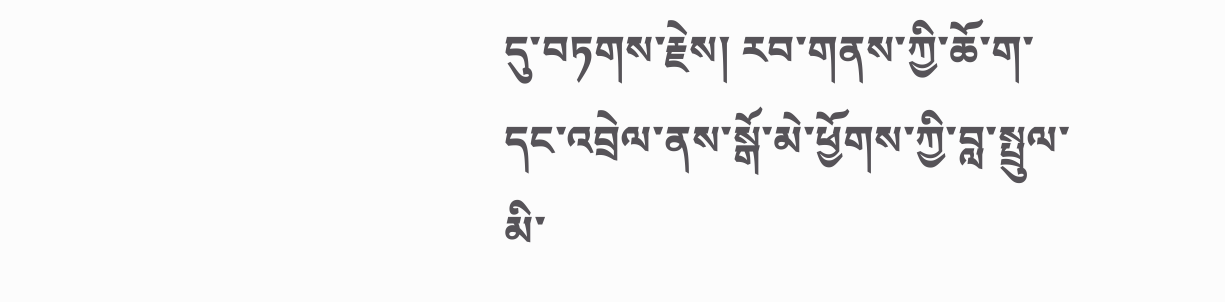དུ་བཏགས་རྗེས། རབ་གནས་ཀྱི་ཆོ་ག་དང་འབྲེལ་ནས་སྒོ་མེ་ཕྱོགས་ཀྱི་བླ་སྤྲུལ་མི་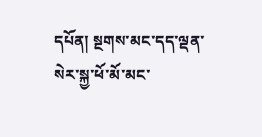དཔོན། སྔགས་མང་དད་ལྡན་སེར་སྐྱ་ཕོ་མོ་མང་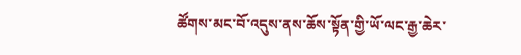ཚོགས་མང་བོ་འདུས་ནས་ཆོས་སྟོན་གྱི་ཡོ་ལང་རྒྱ་ཆེར་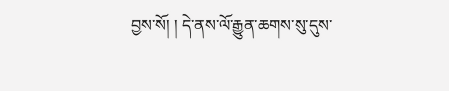བྱས་སོ། ། དེ་ནས་ལོ་རྒྱུན་ཆགས་སུ་དུས་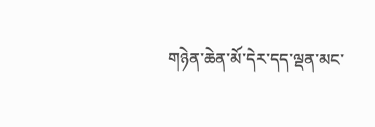གཉེན་ཆེན་མོ་དེར་དད་ལྡན་མང་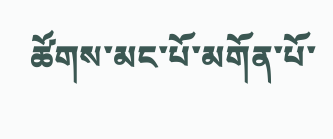ཚོགས་མང་པོ་མགོན་པོ་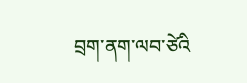བྲག་ནག་ལབ་ཙེའི